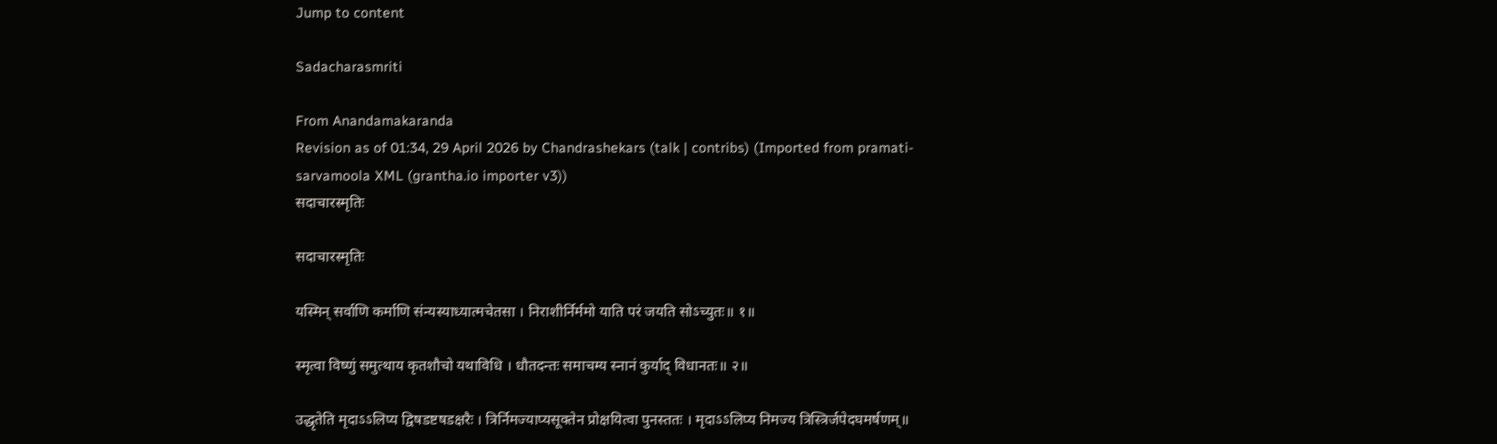Jump to content

Sadacharasmriti

From Anandamakaranda
Revision as of 01:34, 29 April 2026 by Chandrashekars (talk | contribs) (Imported from pramati-sarvamoola XML (grantha.io importer v3))
सदाचारस्मृतिः

सदाचारस्मृतिः

यस्मिन् सर्वाणि कर्माणि संन्यस्याध्यात्मचेतसा । निराशीर्निर्ममो याति परं जयति सोऽच्युतः॥ १॥

स्मृत्वा विष्णुं समुत्थाय कृतशौचो यथाविधि । धौतदन्तः समाचम्य स्नानं कुर्याद् विधानतः॥ २॥

उद्धृतेति मृदाऽऽलिप्य द्विषडष्टषडक्षरैः । त्रिर्निमज्याप्यसूक्तेन प्रोक्षयित्वा पुनस्ततः । मृदाऽऽलिप्य निमज्य त्रिस्त्रिर्जपेदघमर्षणम्॥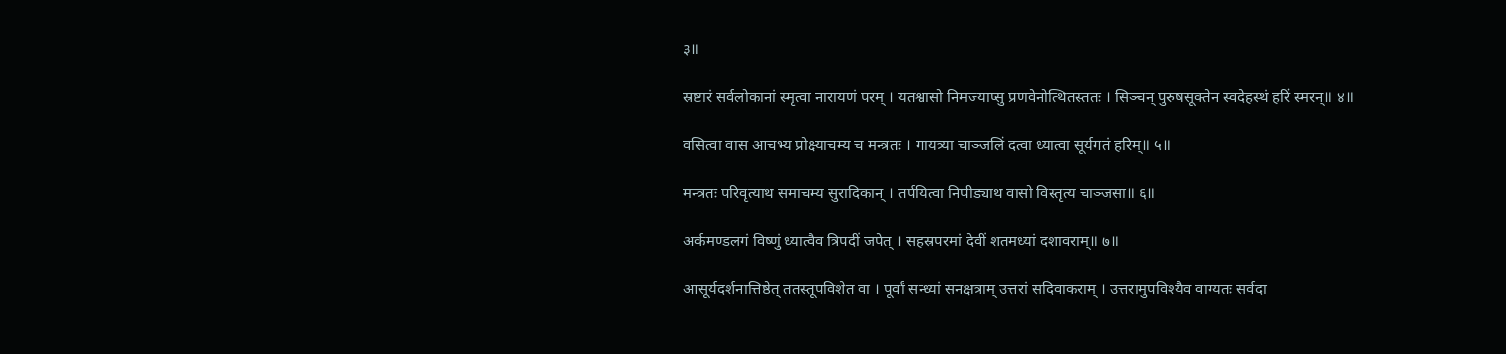३॥

स्रष्टारं सर्वलोकानां स्मृत्वा नारायणं परम् । यतश्वासो निमज्याप्सु प्रणवेनोत्थितस्ततः । सिञ्चन् पुरुषसूक्तेन स्वदेहस्थं हरिं स्मरन्॥ ४॥

वसित्वा वास आचभ्य प्रोक्ष्याचम्य च मन्त्रतः । गायत्र्या चाञ्जलिं दत्वा ध्यात्वा सूर्यगतं हरिम्॥ ५॥

मन्त्रतः परिवृत्याथ समाचम्य सुरादिकान् । तर्पयित्वा निपीड्याथ वासो विस्तृत्य चाञ्जसा॥ ६॥

अर्कमण्डलगं विष्णुं ध्यात्वैव त्रिपदीं जपेत् । सहस्रपरमां देवीं शतमध्यां दशावराम्॥ ७॥

आसूर्यदर्शनात्तिष्ठेत् ततस्तूपविशेत वा । पूर्वां सन्ध्यां सनक्षत्राम् उत्तरां सदिवाकराम् । उत्तरामुपविश्यैव वाग्यतः सर्वदा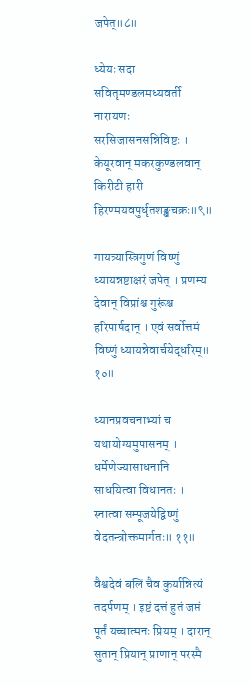जपेत्॥८॥

ध्येयः सदा सवितृमण्डलमध्यवर्ती नारायणः सरसिजासनसन्निविष्टः । केयूरवान् मकरकुण्डलवान् किरीटी हारी हिरण्मयवपुर्धृतशङ्खचक्रः॥९॥

गायत्र्यास्त्रिगुणं विष्णुं ध्यायन्नष्टाक्षरं जपेत् । प्रणम्य देवान् विप्रांश्च गुरूंश्च हरिपार्षदान् । एवं सर्वोत्तमं विष्णुं ध्यायन्नेवार्चयेद्धरिम्॥ १०॥

ध्यानप्रवचनाभ्यां च यथायोग्यमुपासनम् । धर्मेणेज्यासाधनानि साधयित्वा विधानतः । स्नात्वा सम्पूजयेद्विष्णुं वेदतन्त्रोक्तमार्गतः॥ ११॥

वैश्वदेवं बलिं चैव कुर्यान्नित्यं तदर्पणम् । इष्टं दत्तं हुतं जप्तं पूर्तं यच्चात्मनः प्रियम् । दारान् सुतान् प्रियान् प्राणान् परस्मै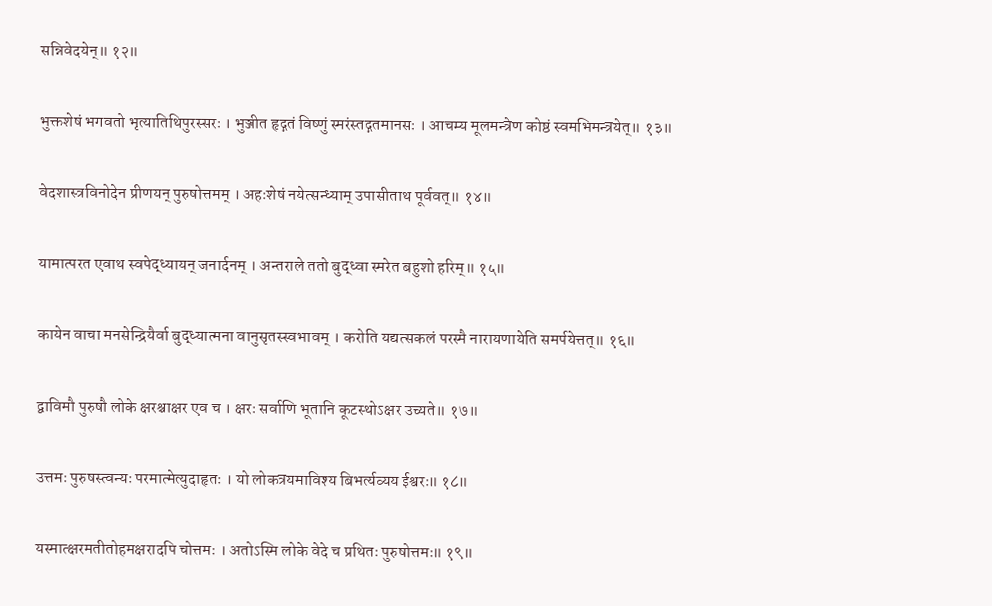सन्निवेदयेन्॥ १२॥

भुक्तशेषं भगवतो भृत्यातिथिपुरस्सरः । भुञ्जीत हृद्गतं विष्णुं स्मरंस्तद्गतमानसः । आचम्य मूलमन्त्रेण कोष्ठं स्वमभिमन्त्रयेत्॥ १३॥

वेदशास्त्रविनोदेन प्रीणयन् पुरुषोत्तमम् । अहःशेषं नयेत्सन्ध्याम् उपासीताथ पूर्ववत्॥ १४॥

यामात्परत एवाथ स्वपेद्ध्यायन् जनार्दनम् । अन्तराले ततो बुद्‍ध्वा स्मरेत बहुशो हरिम्॥ १५॥

कायेन वाचा मनसेन्द्रियैर्वा बुद्ध्यात्मना वानुसृतस्स्वभावम् । करोति यद्यत्सकलं परस्मै नारायणायेति समर्पयेत्तत्॥ १६॥

द्वाविमौ पुरुषौ लोके क्षरश्चाक्षर एव च । क्षरः सर्वाणि भूतानि कूटस्थोऽक्षर उच्यते॥ १७॥

उत्तमः पुरुषस्त्वन्यः परमात्मेत्युदाहृतः । यो लोकत्रयमाविश्य बिभर्त्यव्यय ईश्वरः॥ १८॥

यस्मात्क्षरमतीतोहमक्षरादपि चोत्तमः । अतोऽस्मि लोके वेदे च प्रथितः पुरुषोत्तमः॥ १९॥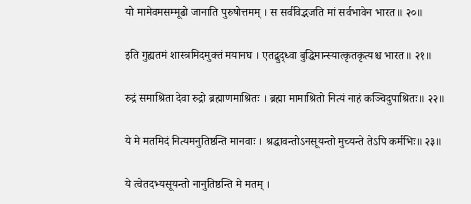यो मामेवमसम्मूढो जानाति पुरुषोत्तमम् । स सर्वविद्भजति मां सर्वभावेन भारत॥ २०॥

इति गुह्यतमं शास्त्रमिदमुक्तं मयानघ । एतद्बुद्‍ध्वा बुद्धिमान्स्यात्कृतकृत्यश्च भारत॥ २१॥

रुद्रं समाश्रिता देवा रुद्रो ब्रह्माणमाश्रितः । ब्रह्मा मामाश्रितो नित्यं नाहं कञ्चिदुपाश्रितः॥ २२॥

ये मे मतमिदं नित्यमनुतिष्ठन्ति मानवाः । श्रद्धावन्तोऽनसूयन्तो मुच्यन्ते तेऽपि कर्मभिः॥ २३॥

ये त्वेतदभ्यसूयन्तो नानुतिष्ठन्ति मे मतम् ।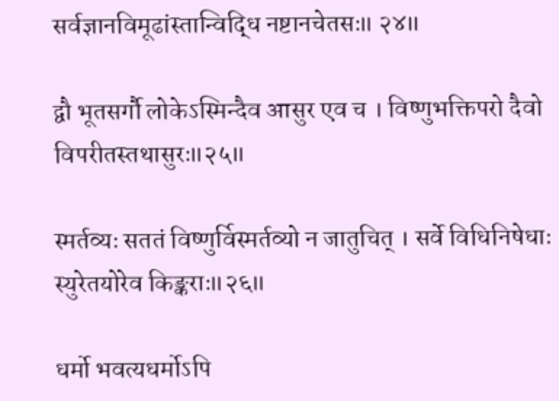सर्वज्ञानविमूढांस्तान्विद्धि नष्टानचेतसः॥ २४॥

द्वौ भूतसर्गौ लोकेऽस्मिन्दैव आसुर एव च । विष्णुभक्तिपरो दैवो विपरीतस्तथासुरः॥२५॥

स्मर्तव्यः सततं विष्णुर्विस्मर्तव्यो न जातुचित् । सर्वे विधिनिषेधाः स्युरेतयोरेव किङ्कराः॥२६॥

धर्मो भवत्यधर्मोऽपि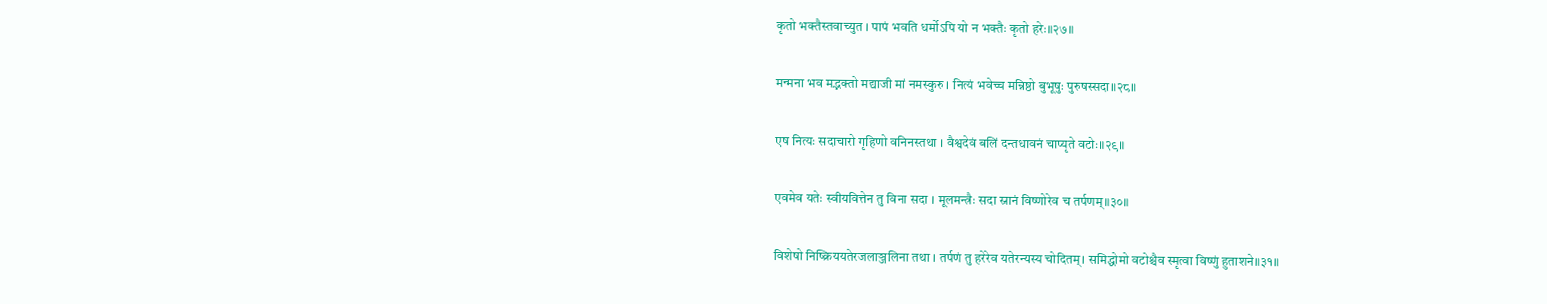कृतो भक्तैस्तवाच्युत । पापं भवति धर्मोऽपि यो न भक्तैः कृतो हरेः॥२७॥

मन्मना भव मद्भक्तो मद्याजी मां नमस्कुरु । नित्यं भवेच्च मन्निष्ठो बुभूषुः पुरुषस्सदा॥२८॥

एष नित्यः सदाचारो गृहिणो वनिनस्तथा । वैश्वदेवं बलिं दन्तधावनं चाप्यृते वटोः॥२९॥

एवमेव यतेः स्वीयवित्तेन तु विना सदा । मूलमन्त्रैः सदा स्नानं विष्णोरेव च तर्पणम्॥३०॥

विशेषो निष्क्रिययतेरजलाञ्जलिना तथा । तर्पणं तु हरेरेव यतेरन्यस्य चोदितम्। समिद्धोमो वटोश्चैव स्मृत्वा विष्णुं हुताशने॥३१॥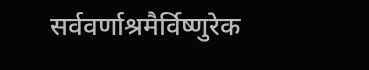सर्ववर्णाश्रमैर्विष्णुरेक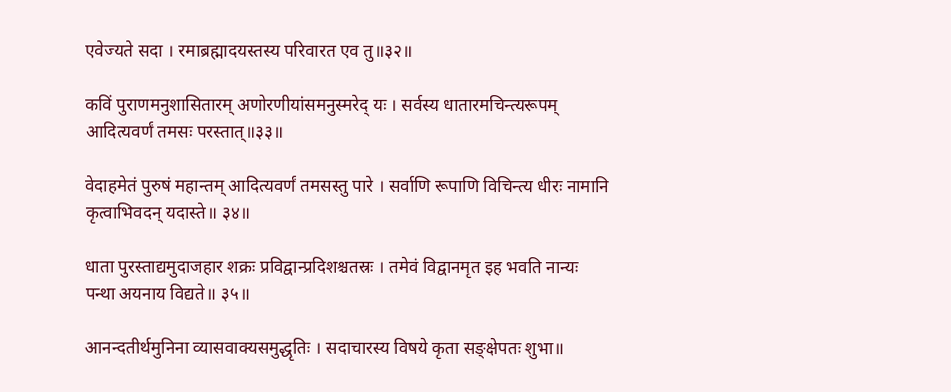एवेज्यते सदा । रमाब्रह्मादयस्तस्य परिवारत एव तु॥३२॥

कविं पुराणमनुशासितारम् अणोरणीयांसमनुस्मरेद् यः । सर्वस्य धातारमचिन्त्यरूपम् आदित्यवर्णं तमसः परस्तात्॥३३॥

वेदाहमेतं पुरुषं महान्तम् आदित्यवर्णं तमसस्तु पारे । सर्वाणि रूपाणि विचिन्त्य धीरः नामानि कृत्वाभिवदन् यदास्ते॥ ३४॥

धाता पुरस्ताद्यमुदाजहार शक्रः प्रविद्वान्प्रदिशश्चतस्रः । तमेवं विद्वानमृत इह भवति नान्यः पन्था अयनाय विद्यते॥ ३५॥

आनन्दतीर्थमुनिना व्यासवाक्यसमुद्धृतिः । सदाचारस्य विषये कृता सङ्क्षेपतः शुभा॥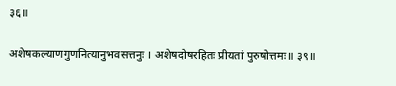३६॥

अशेषकल्याणगुणनित्यानुभवसत्तनुः । अशेषदोषरहितः प्रीयतां पुरुषोत्तमः॥ ३९॥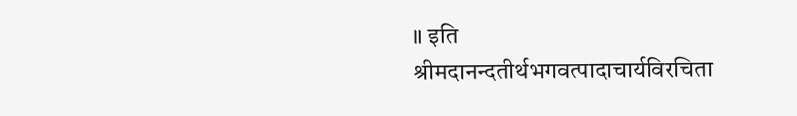॥ इति श्रीमदानन्दतीर्थभगवत्पादाचार्यविरचिता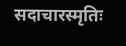सदाचारस्मृतिः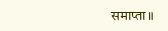समाप्ता॥